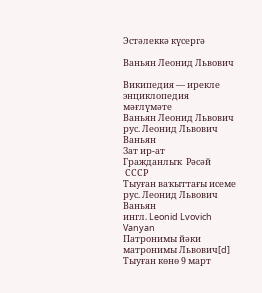Эстәлеккә күсергә

Ваньян Леонид Львович

Википедия — ирекле энциклопедия мәғлүмәте
Ваньян Леонид Львович
рус. Леонид Львович Ваньян
Зат ир-ат
Гражданлыҡ  Рәсәй
 СССР
Тыуған ваҡыттағы исеме рус. Леонид Львович Ваньян
ингл. Leonid Lvovich Vanyan
Патронимы йәки матронимы Львович[d]
Тыуған көнө 9 март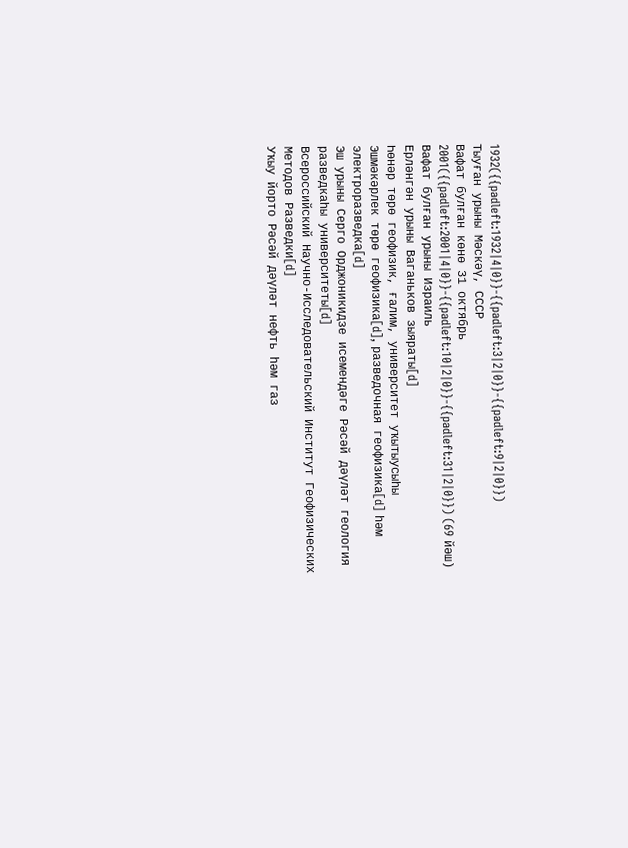1932({{padleft:1932|4|0}}-{{padleft:3|2|0}}-{{padleft:9|2|0}})
Тыуған урыны Мәскәү, СССР
Вафат булған көнө 31 октябрь 2001({{padleft:2001|4|0}}-{{padleft:10|2|0}}-{{padleft:31|2|0}}) (69 йәш)
Вафат булған урыны Израиль
Ерләнгән урыны Ваганьков зыяраты[d]
Һөнәр төрө геофизик, ғалим, университет уҡытыусыһы
Эшмәкәрлек төрө геофизика[d], разведочная геофизика[d] һәм электроразведка[d]
Эш урыны Серго Орджоникидзе исемендәге Рәсәй дәүләт геология разведкаһы университеты[d]
Всероссийский Научно-Исследовательский Институт Геофизических Методов Разведки[d]
Уҡыу йорто Рәсәй дәүләт нефть һәм газ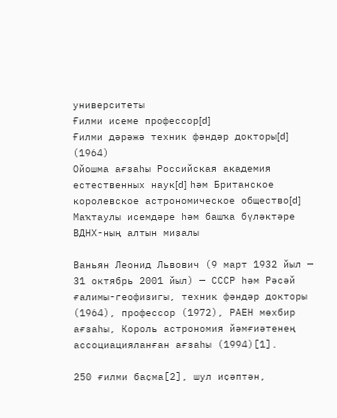университеты
Ғилми исеме профессор[d]
Ғилми дәрәжә техник фәндәр докторы[d] (1964)
Ойошма ағзаһы Российская академия естественных наук[d] һәм Британское королевское астрономическое общество[d]
Маҡтаулы исемдәре һәм башҡа бүләктәре
ВДНХ-ның алтын миҙалы

Ваньян Леонид Львович (9 март 1932 йыл — 31 октябрь 2001 йыл) — СССР һәм Рәсәй ғалимы-геофизигы, техник фәндәр докторы (1964), профессор (1972), РАЕН мөхбир ағзаһы, Король астрономия йәмғиәтенең ассоциацияланған ағзаһы (1994)[1].

250 ғилми баҫма[2], шул иҫәптән,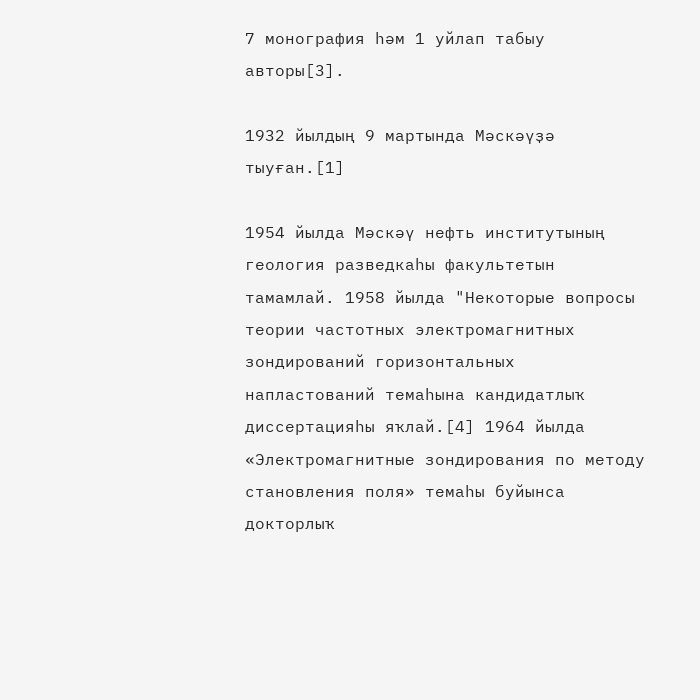7 монография һәм 1 уйлап табыу авторы[3].

1932 йылдың 9 мартында Мәскәүҙә тыуған.[1]

1954 йылда Мәскәү нефть институтының геология разведкаһы факультетын тамамлай. 1958 йылда "Некоторые вопросы теории частотных электромагнитных зондирований горизонтальных напластований темаһына кандидатлыҡ диссертацияһы яҡлай.[4] 1964 йылда «Электромагнитные зондирования по методу становления поля» темаһы буйынса докторлыҡ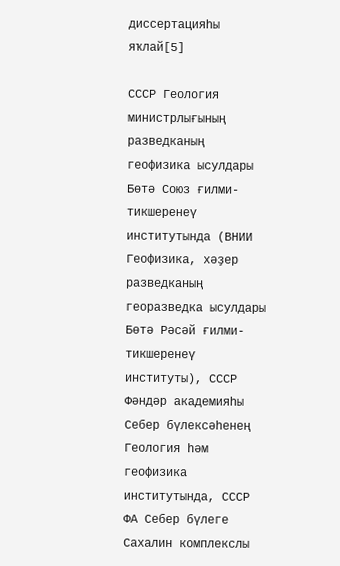диссертацияһы яҡлай[5]

СССР Геология министрлығының разведканың геофизика ысулдары Бөтә Союз ғилми-тикшеренеү институтында (ВНИИ Геофизика, хәҙер разведканың георазведка ысулдары Бөтә Рәсәй ғилми-тикшеренеү институты), СССР Фәндәр академияһы Себер бүлексәһенең Геология һәм геофизика институтында, СССР ФА Себер бүлеге Сахалин комплекслы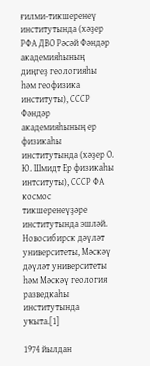ғилми-тикшеренеү институтында (хәҙер РФА ДВО Рәсәй Фәндәр академияһының диңгеҙ геологияһы һәм геофизика институты), СССР Фәндәр академияһының ер физикаһы институтында (хәҙер О. Ю. Шмидт Ер физикаһы интситуты), СССР ФА космос тикшеренеүҙәре институтында эшләй. Новосибирск дәүләт университеты, Мәскәү дәүләт университеты һәм Мәскәү геология разведкаһы институтында уҡыта.[1]

1974 йылдан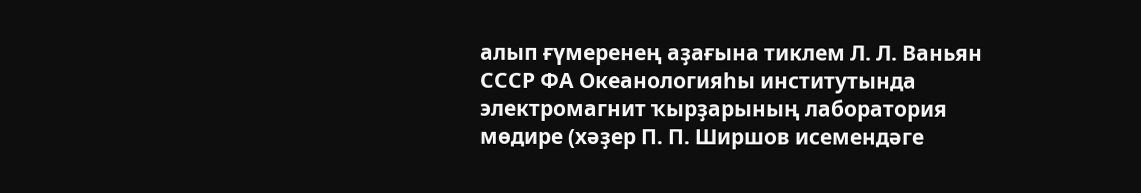алып ғүмеренең аҙағына тиклем Л. Л. Ваньян СССР ФА Океанологияһы институтында электромагнит ҡырҙарының лаборатория мөдире (хәҙер П. П. Ширшов исемендәге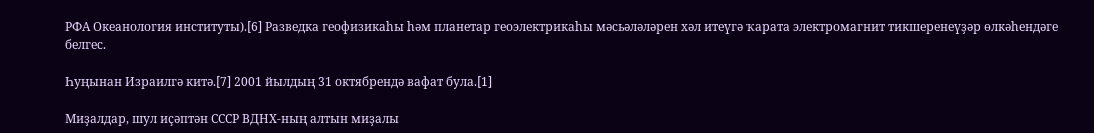РФА Океанология институты).[6] Разведка геофизикаһы һәм планетар геоэлектрикаһы мәсьәләләрен хәл итеүгә ҡарата электромагнит тикшеренеүҙәр өлкәһендәге белгес.

Һуңынан Израилгә китә.[7] 2001 йылдың 31 октябрендә вафат була.[1]

Миҙалдар, шул иҫәптән СССР ВДНХ-ның алтын миҙалы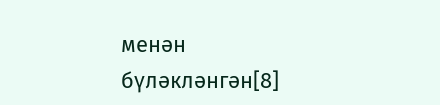менән бүләкләнгән[8]